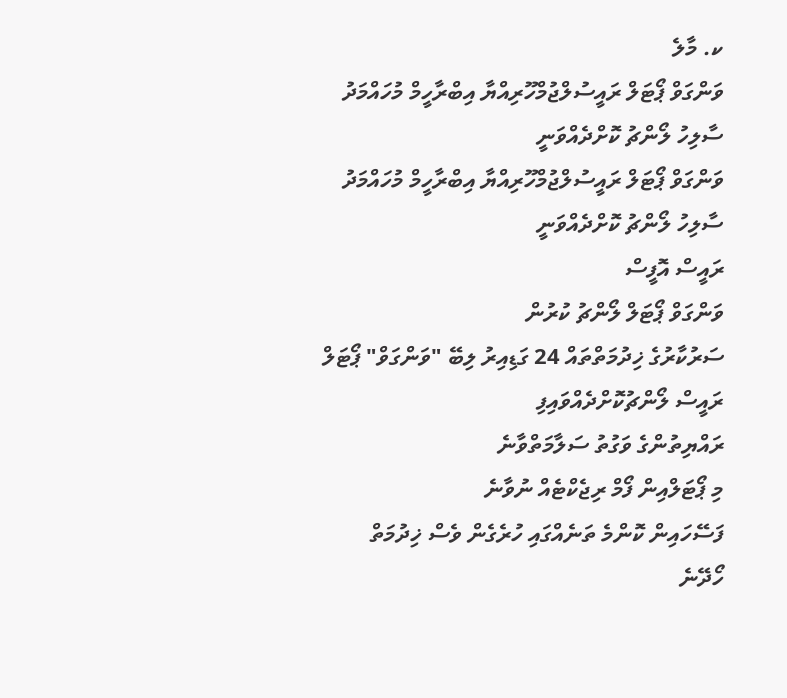ކ. މާލެ
ވަންގަވް ޕޯޓަލް ރައީސުލްޖުމްހޫރިއްޔާ އިބްރާހީމް މުހައްމަދު ސާލިހު ލޯންޗު ކޮށްދެއްވަނީ
ވަންގަވް ޕޯޓަލް ރައީސުލްޖުމްހޫރިއްޔާ އިބްރާހީމް މުހައްމަދު ސާލިހު ލޯންޗު ކޮށްދެއްވަނީ
ރައީސް އޮފީސް
ވަންގަވް ޕޯޓަލް ލޯންޗު ކުރުން
ސަރުކާރުގެ ޚިދުމަތްތައް 24 ގަޑިއިރު ލިބޭ "ވަންގަވް" ޕޯޓަލް ރައީސް ލޯންޗުކޮށްދެއްވައިފި
ރައްޔިތުންގެ ވަގުތު ސަލާމަތްވާނެ
މި ޕޯޓަލްއިން ފޯމް ރިޖެކްޓެއް ނުވާނެ
ފަސޭހައިން ކޮންމެ ތަނެއްގައި ހުރެގެން ވެސް ޚިދުމަތް ހޯދޭނެ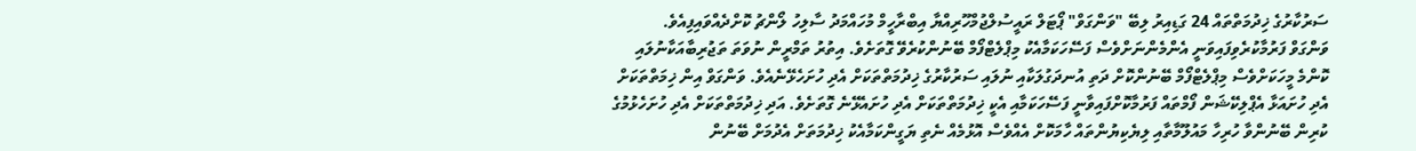ސަރުކާރުގެ ޚިދުމަތްތައް 24 ގަޑިއިރު ލިބޭ "ވަންގަވް" ޕޯޓަލް ރައީސުލްޖުމްހޫރިއްޔާ އިބްރާހީމް މުހައްމަދު ސާލިހު ލޯންޗު ކޮށްދެއްވައިފިއެވެ.
ވަންގަވް ފަރުމާކުރެވިފައިވަނީ އެންމެންނަށްވެސް ފަސޭހަކަމާއެކު މިޕްލެޓްފޯމް ބޭނުންކުރެވޭ ގޮތަށެވެ. އިތުރު ތަމްރީން ނުވަތަ ތަޖުރިބާއަކާނުލައި ކޮންމެ މީހަކަށްވެސް މިޕްލެޓްފޯމް ބޭނުންކޮށް ދަތި އުނދަގުލަކާއި ނުލައި ސަރުކާރުގެ ޚިދުމަތްތަކަށް އެދި ހުށަހެޅޭނެއެވެ. ވަންގަވް އިން ޚިމަތްތަކަށް އެދި ހުށައަޅާ އެޕްލިކޭޝަން ފޯމްތައް ފަރުމާކޮށްފައިވާނީ ފަސޭހަކަމާއި އެކީ ޚިދުމަތްތަކަށް އެދި ހުށައެޅޭނެ ގޮތަށެވެ. އަދި ޚިދުމަތްތަކަށް އެދި ހުށަހެޅުމުގެ ކުރިން ބޭނުންވާ ހުރިހާ މައުލޫމާތާއި ލިޔެކިޔުންތައް ހާމަކޮށް އެއްވެސް އޮޅުމެއް ނެތި ޔަގީންކަމާއެކު ޚިދުމަތަށް އެދުމަށް ބޭނުން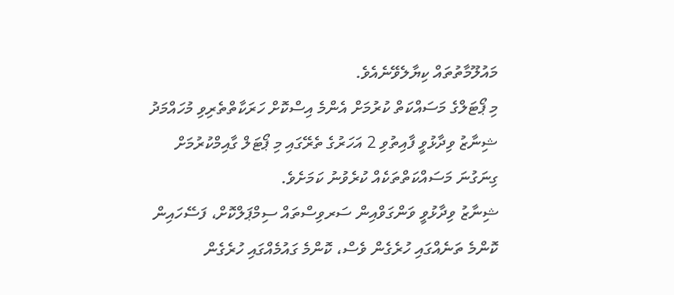މައުލޫމާތުތައް ކިޔާލެވޭނެއެވެ.
މި ޕޯޓަލްގެ މަސައްކަތް ކުރުމަށް އެންމެ އިސްކޮށް ހަރަކާތްތެރިވި މުހައްމަދު ޝިނާޒު ވިދާޅުވީ ފާއިތުވި 2 އަހަރުގެ ތެރޭގައި މި ޕޯޓަލް ގާއިމްކުރުމަށް ގިނަގުނަ މަސައްކަތްތަކެއް ކުރެވުނު ކަމަށެވެ.
ޝިނާޒު ވިދާޅުވީ ވަންގަވްއިން ސަރވިސްތައް ސިމްޕަލްކޮށް، ފަސޭހައިން ކޮންމެ ތަނެއްގައި ހުރެގެން ވެސް، ކޮންމެ ގައުމެއްގައި ހުރެގެން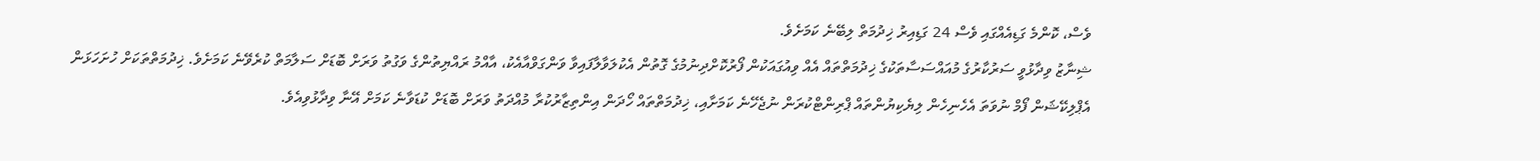ވެސް، ކޮންމެ ގަޑިއެއްގައި ވެސް 24 ގަޑިއިރު ޚިދުމަތް ލިބޭނެ ކަމަށެވެ.
ޝިނާޒު ވިދާޅުވީ ސަރުކާރުގެ މުއައްސަސާތަކުގެ ޚިދުމަތްތައް އެއް ވިއުގައަކުން ފޯރުކޮށްދިނުމުގެ ގޮތުން އެކުލަވާލާފައިވާ ވަންގަވްއާއެކު، އާއްމު ރައްޔިތުންގެ ވަގުތު ވަރަށް ބޮޑަށް ސަލާމަތް ކުރެވޭނެ ކަމަށެވެ. ޚިދުމަތްތަކަށް ހުށަހަޅަން އެޕްލިކޭޝަން ފޯމް ނުވަތަ އެހެނިހެން ލިޔެކިޔުންތައް ޕްރިންޓްކުރަން ނުޖެހޭނެ ކަމަށާއި، ޚިދުމަތްތައް ހޯދަން އިންތިޒާރުކުރާ މުއްދަތު ވަރަށް ބޮޑަށް ކުޑަވާނެ ކަމަށް އޭނާ ވިދާޅުވިއެވެ.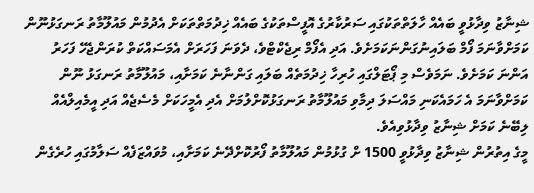ޝިނާޒު ވިދާޅުވީ ބައެއް ހާލަތްތަކުގައި ސަރުކާރުގެ އޮފީސްތަކުގެ ބައެއް ޚިދުމަތްތަކަށް އެދުމުން މައުލޫމާތު ރަނގަޅުނޫން ކަމަށްވާނަމަ ފޯމް ބަލައިނުގަންނަކަމަށެވެ. އަދި އެފޯމް ރިޖެކްޓްވެ، ދެވަނަ ފަހަރަށް އެމަސައްކަތް ކުރަންޖެހޭ ފަހަރު އަންނަ ކަމަށެވެ. ނަމަވެސް މި ޕޯޓަލްގައި ހުރިހާ ޚިދުމަތެއް ބަލައި ގަންނާނެ ކަމަށާއި، މައުލޫމާތު ރަނގަޅު ނޫން ކަމަށްވާނަމަ އެ ހަމައެކަނި މައްސަލަ ދިމާވި މައުލޫމާތު ރަނގަޅުކޮށްލުމަށް އެދި އެމީހަކަށް މެސެޖެއް އަދި އީމެއިލްއެއް ލިބޭނެ ކަމަށް ޝިނާޒު ވިދާޅުވިއެވެ.
މީގެ އިތުރުން ޝިނާޒު ވިދާޅުވީ 1500 ށް ގުޅުމުން މައުލޫމާތު ފޯރުކޮށްދޭނެ ކަމަށާއި، މުވައްޒަފެއް ސަލާމުގައި ހުރެގެން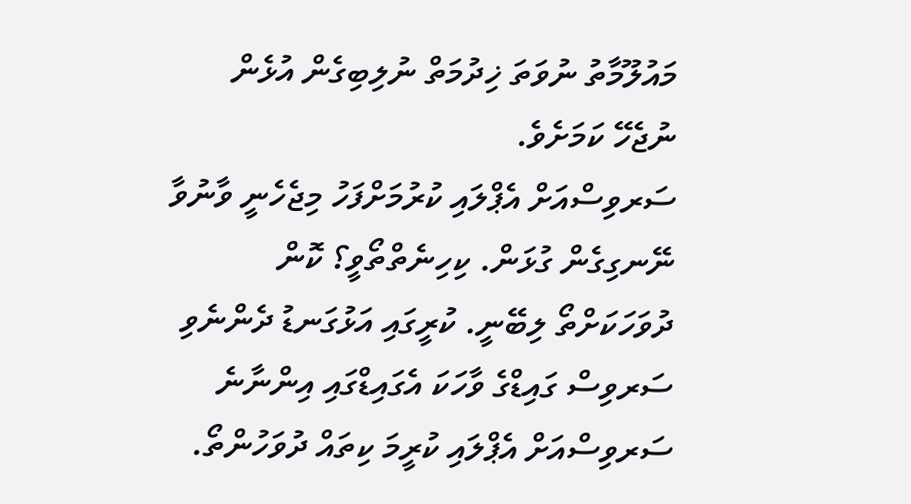މައުލޫމާތު ނުވަތަ ޚިދުމަތް ނުލިބިގެން އުޅެން ނުޖެހޭ ކަމަށެވެ.
ސަރވިސްއަށް އެޕްލައި ކުރުމަށްފަހު މިޖެހެނީ ވާނުވާ ނޭނގިގެން ގުޅަން. ކިހިނެތްތޯވީ؟ ކޮން ދުވަހަކަށްތޯ ލިބޭނީ. ކުރީގައި އަޅުގަނޑު ދެންނެވި ސަރވިސް ގައިޑްގެ ވާހަކަ އެގައިޑްގައި އިންނާނެ ސަރވިސްއަށް އެޕްލައި ކުރީމަ ކިތައް ދުވަހުންތޯ.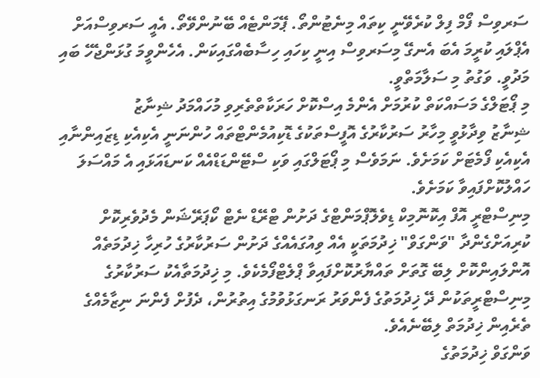ސަރވިސް ފޯމް ފިލް ކުރެވޭނީ ކިތައް މިނެޓުންތޯ. ޕޭމަންޓެއް ބޭނުންވޭތޯ. އެއީ ސަރވިސްއަށް އެޕްލައި ކުރީމަ އެބަ އެނގޭ މިސަރވިސް އިނީ ކިހައި ހިސާބެއްގައިކަން. އެހެންވީމަ ގުޅަންޖެހޭ ބައި މަދުވީ. ވަގުތު މި ސަލާމަތްވީ.
މި ޕޯޓަލްގެ މަސައްކަތް ކުރުމަށް އެންމެ އިސްކޮށް ހަރަކާތްތެރިވި މުހައްމަދު ޝިނާޒު
ޝިނާޒު ވިދާޅުވީ މިހާރު ސަރުކާރުގެ އޮފީސްތަކުގެ ޑޮކިއުމެންޓްތައް ހުންނަނީ އެކިއެކި ޑިޒައިންނާއި އެކިއެކި ފޯމެޓަށް ކަމަށެވެ. ނަމަވެސް މި ޕޯޓަލްގައި ވަކި ސްޓޭންޑަޑްއެއް ކަނޑައަޅައި އެ މައްސަލަ ހައްލުކޮށްފައިވާ ކަމަށެވެ.
މިނިސްޓްރީ އޮފް އިކޮނޮމިކް ޑިވެލޮޕްމަންޓްގެ ދަށުން ޓްރޭޑް ނެޓް ކޯޕަރޭޝަން މެދުވެރިކޮށް ކުރިއަށްގެންދާ "ވަންގަވް" ޚިދުމަތަކީ އެއް ވިއުގައެއްގެ ދަށުން ސަރުކާރުގެ ހުރިހާ ޚިދުމަތެއް އޮންލައިންކޮށް ލިބޭ ގޮތަށް ތައްޔާރުކޮށްފައިވާ ޕްލެޓްފޯމެކެވެ. މި ޚިދުމަތާއެކު ސަރުކާރުގެ މިނިސްޓްރީތަކުން ދޭ ޚިދުމަތުގެ ފެންވަރު ރަނގަޅުވުމުގެ އިތުރުން، ދެފުށް ފެންނަ ނިޒާމެއްގެ ތެރެއިން ޚިދުމަތް ލިބޭނެއެވެ.
ވަންގަވް ޚިދުމަތުގެ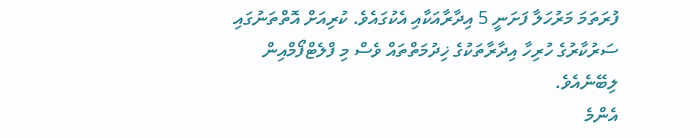ފުރަތަމަ މަރުހަލާ ފަށަނީ 5 އިދާރާއަކާއި އެކުގައެވެ. ކުރިއަށް އޮތްތަނުގައި ސަރުކާރުގެ ހުރިހާ އިދާރާތަކުގެ ޚިދުމަތްތައް ވެސް މި ފްލެޓްފޯމްއިން ލިބޭނެއެވެ.
އެންމެ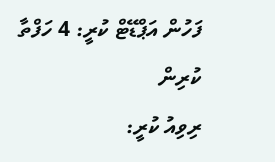ފަހުން އަޕްޑޭޓް ކުރީ: 4 ހަފްތާ ކުރިން
ރިވިއު ކުރީ: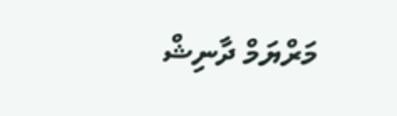މަރްޔަމް ދާނިޝް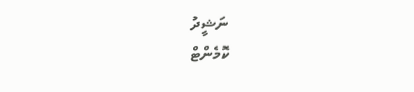ނަޝީދު
ކޮމެންޓް